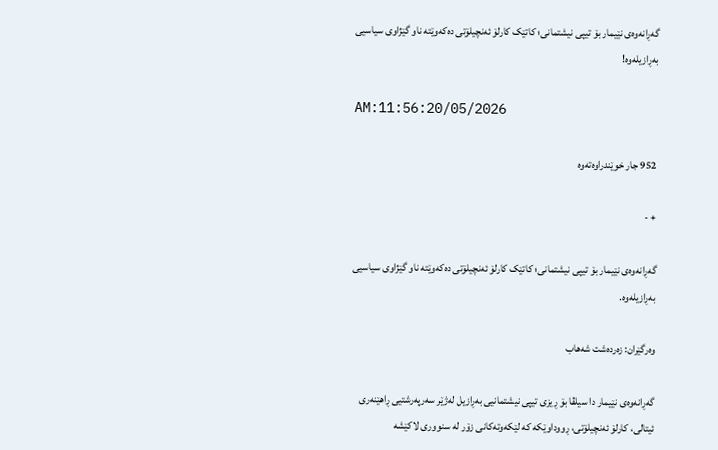گەڕانەوەی نێیمار بۆ تیپی نیشتمانی؛ کاتێک کارلۆ ئەنچیلۆتی دەکەوێتە ناو گێژاوی سیاسیی بەڕازیلەوە!

AM:11:56:20/05/2026

952 جار خوێندراوەتەوە

+ -

گەڕانەوەی نێیمار بۆ تیپی نیشتمانی؛ کاتێک کارلۆ ئەنچیلۆتی دەکەوێتە ناو گێژاوی سیاسیی بەڕازیلەوە.

وەرگێران: زەردەشت شەهاب

گەڕانەوەی نێیمار دا سیلڤا بۆ ڕیزی تیپی نیشتمانیی بەڕازیل لەژێر سەرپەرشتیی ڕاهێنەری ئیتالی، کارلۆ ئەنچیلۆتی، ڕووداوێکە کە لێکەوتەکانی زۆر لە سنووری لاکێشە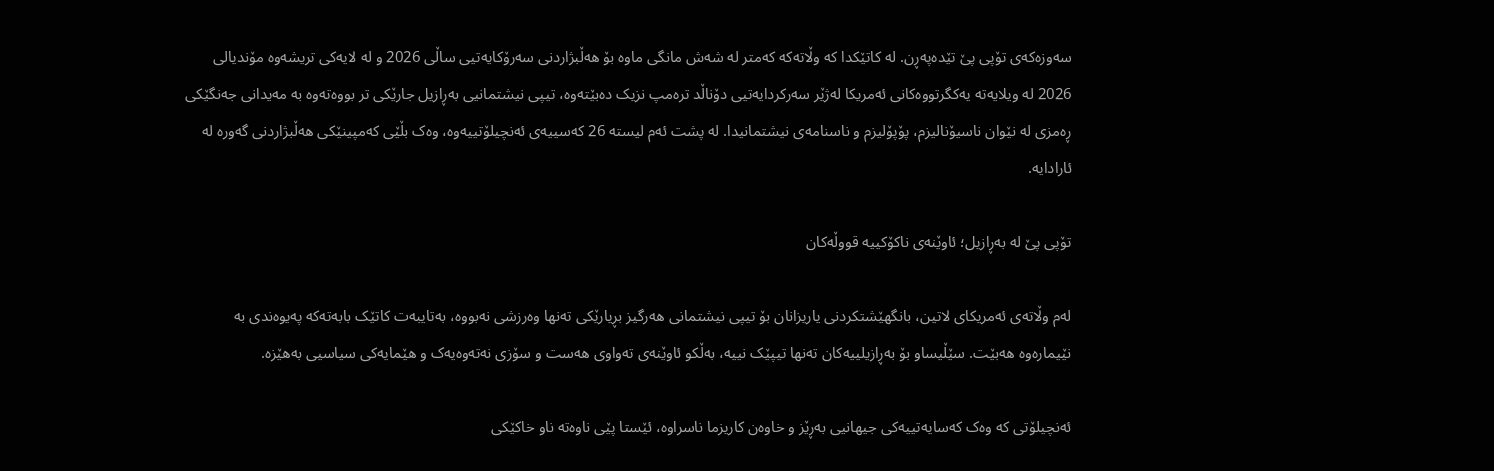سەوزەکەی تۆپی پێ تێدەپەڕن. لە کاتێکدا کە وڵاتەکە کەمتر لە شەش مانگی ماوە بۆ هەڵبژاردنی سەرۆکایەتیی ساڵی 2026 و لە لایەکی تریشەوە مۆندیالی 2026 لە ویلایەتە یەکگرتووەکانی ئەمریکا لەژێر سەرکردایەتیی دۆناڵد ترەمپ نزیک دەبێتەوە، تیپی نیشتمانیی بەڕازیل جارێکی تر بووەتەوە بە مەیدانی جەنگێکی ڕەمزی لە نێوان ناسیۆنالیزم، پۆپۆلیزم و ناسنامەی نیشتمانیدا. لە پشت ئەم لیستە 26 کەسییەی ئەنچیلۆتییەوە، وەک بڵێی کەمپینێکی هەڵبژاردنی گەورە لە ئارادایە.

تۆپی پێ لە بەڕازیل؛ ئاوێنەی ناکۆکییە قووڵەکان

لەم وڵاتەی ئەمریکای لاتین، بانگهێشتکردنی یاریزانان بۆ تیپی نیشتمانی هەرگیز بڕیارێکی تەنها وەرزشی نەبووە، بەتایبەت کاتێک بابەتەکە پەیوەندی بە نێیمارەوە هەبێت. سێڵیساو بۆ بەڕازیلییەکان تەنها تیپێک نییە، بەڵکو ئاوێنەی تەواوی هەست و سۆزی نەتەوەیەک و هێمایەکی سیاسیی بەهێزە.

ئەنچیلۆتی کە وەک کەسایەتییەکی جیهانیی بەڕێز و خاوەن کاریزما ناسراوە، ئێستا پێی ناوەتە ناو خاکێکی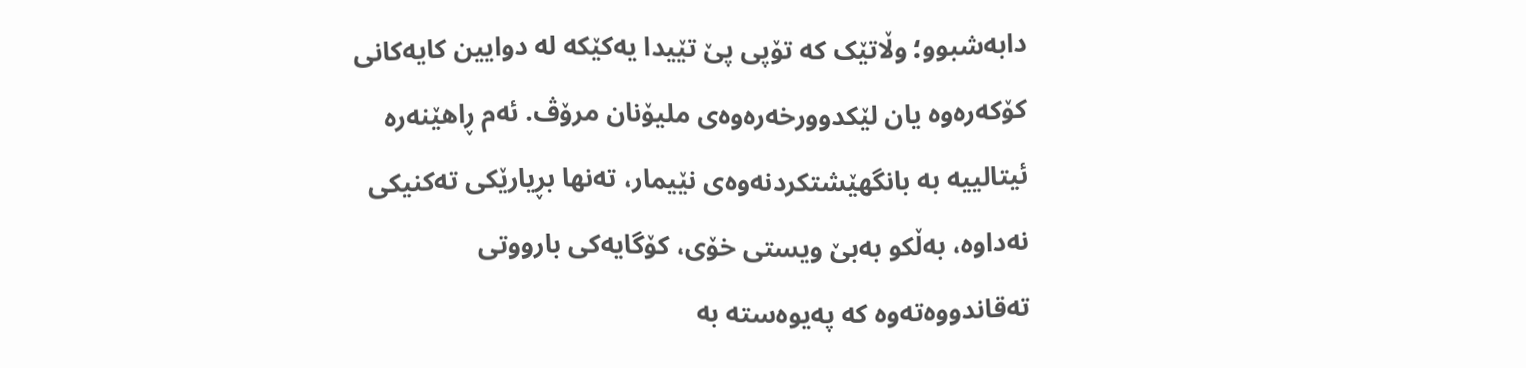دابەشبوو؛ وڵاتێک کە تۆپی پێ تێیدا یەکێکە لە دوایین کایەکانی کۆکەرەوە یان لێکدوورخەرەوەی ملیۆنان مرۆڤ. ئەم ڕاهێنەرە ئیتالییە بە بانگهێشتکردنەوەی نێیمار، تەنها بڕیارێکی تەکنیکی نەداوە، بەڵکو بەبێ ویستی خۆی، کۆگایەکی بارووتی تەقاندووەتەوە کە پەیوەستە بە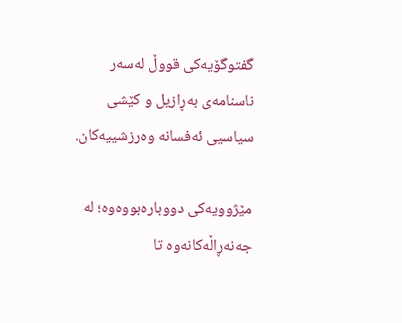گفتوگۆیەکی قووڵ لەسەر ناسنامەی بەڕازیل و کێشی سیاسیی ئەفسانە وەرزشییەکان.

مێژوویەکی دووبارەبووەوە؛ لە جەنەڕاڵەکانەوە تا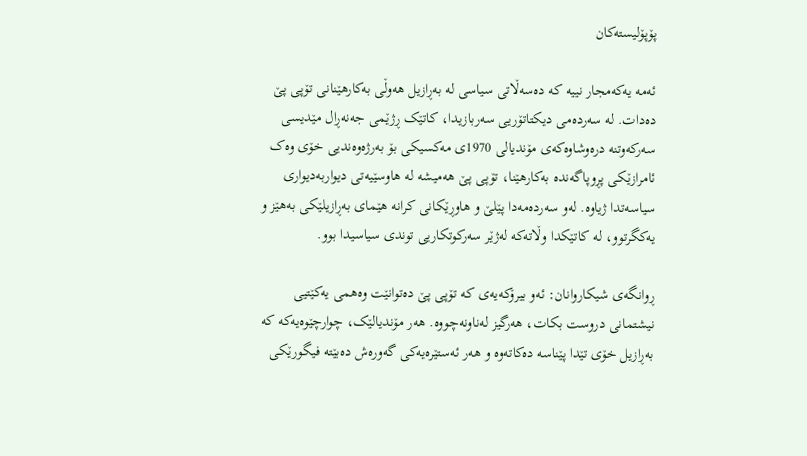پۆپۆلیستەکان

ئەمە یەکەمجار نییە کە دەسەڵاتی سیاسی لە بەڕازیل هەوڵی بەکارهێنانی تۆپی پێ دەدات. لە سەردەمی دیکتاتۆریی سەربازیدا، کاتێک ڕژێمی جەنەڕال مێدیسی سەرکەوتنە درەوشاوەکەی مۆندیالی 1970ی مەکسیکی بۆ بەرژەوەندیی خۆی وەک ئامرازێکی پڕوپاگەندە بەکارهێنا، تۆپی پێ هەمیشە لە هاوسێیەتی دیواربەدیواری سیاسەتدا ژیاوە. لەو سەردەمەدا پێلێ و هاوڕێکانی کرانە هێمای بەڕازیلێکی بەهێز و یەکگرتوو، لە کاتێکدا وڵاتەکە لەژێر سەرکوتکاریی توندی سیاسیدا بوو.

ڕوانگەی شیکاروانان: ئەو بیرۆکەیەی کە تۆپی پێ دەتوانێت وەهمی یەکێتیی نیشتمانی دروست بکات، هەرگیز لەناونەچووە. هەر مۆندیالێک، چوارچێوەیەکە کە بەڕازیل خۆی تێدا پێناسە دەکاتەوە و هەر ئەستێرەیەکی گەورەش دەبێتە فیگورێکی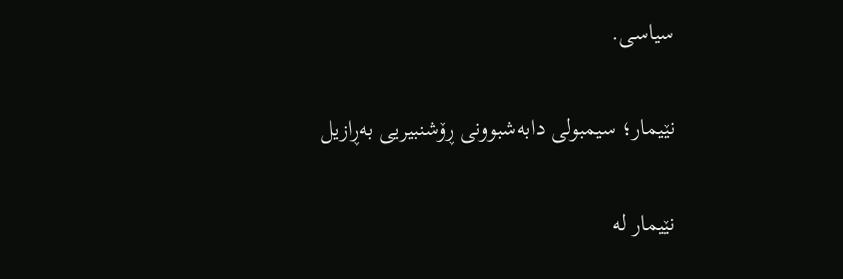سیاسی.

نێیمار؛ سیمبولی دابەشبوونی ڕۆشنبیریی بەڕازیل

نێیمار لە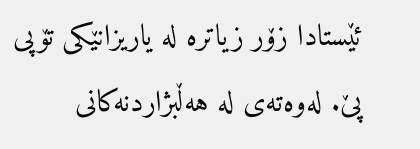ئێستادا زۆر زیاترە لە یاریزانێکی تۆپی پێ. لەوەتەی لە هەڵبژاردنەکانی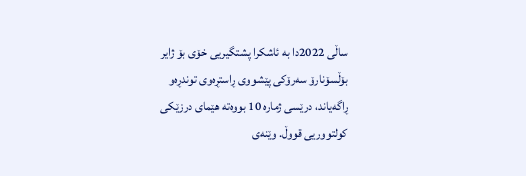ساڵی 2022دا بە ئاشکرا پشتگیریی خۆی بۆ ژایر بۆڵسۆنارۆ سەرۆکی پێشووی ڕاستڕەوی توندڕەو ڕاگەیاند، درێسی ژمارە 10 بووەتە هێمای درزێکی کولتووریی قووڵ. وێنەی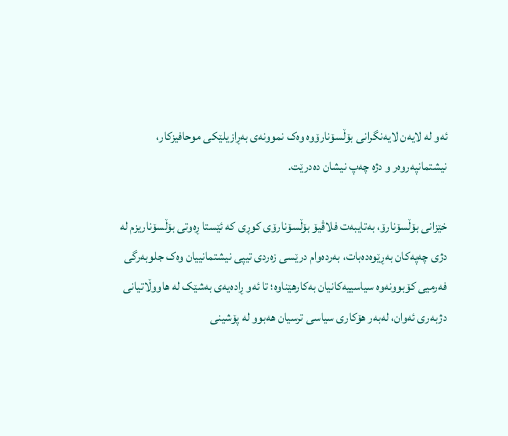ئەو لە لایەن لایەنگرانی بۆڵسۆنارۆوە وەک نموونەی بەڕازیلێکی موحافیزکار، نیشتمانپەروەر و دژە چەپ نیشان دەدرێت.

خێزانی بۆڵسۆنارۆ، بەتایبەت فلاڤیۆ بۆڵسۆنارۆی کوڕی کە ئێستا ڕەوتی بۆڵسۆناریزم لە دژی چەپەکان بەڕێوەدەبات، بەردەوام درێسی زەردی تیپی نیشتمانییان وەک جلوبەرگی فەرمیی کۆبوونەوە سیاسییەکانیان بەکارهێناوە؛ تا ئەو ڕادەیەی بەشێک لە هاووڵاتیانی دژبەری ئەوان، لەبەر هۆکاری سیاسی ترسیان هەبوو لە پۆشینی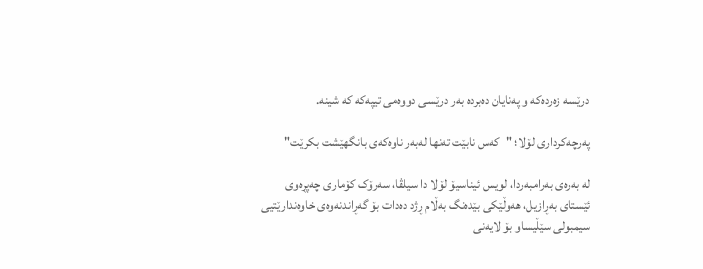درێسە زەردەکە و پەنایان دەبردە بەر درێسی دووەمی تیپەکە کە شینە.

پەرچەکرداری لۆلا؛ "کەس نابێت تەنها لەبەر ناوەکەی بانگهێشت بکرێت"

لە بەرەی بەرامبەردا، لویس ئیناسیۆ لۆلا دا سیلڤا، سەرۆک کۆماری چەپڕەوی ئێستای بەڕازیل، هەوڵێکی بێدەنگ بەڵام ڕژد دەدات بۆ گەڕاندنەوەی خاوەندارێتیی سیمبولی سێڵیساو بۆ لایەنی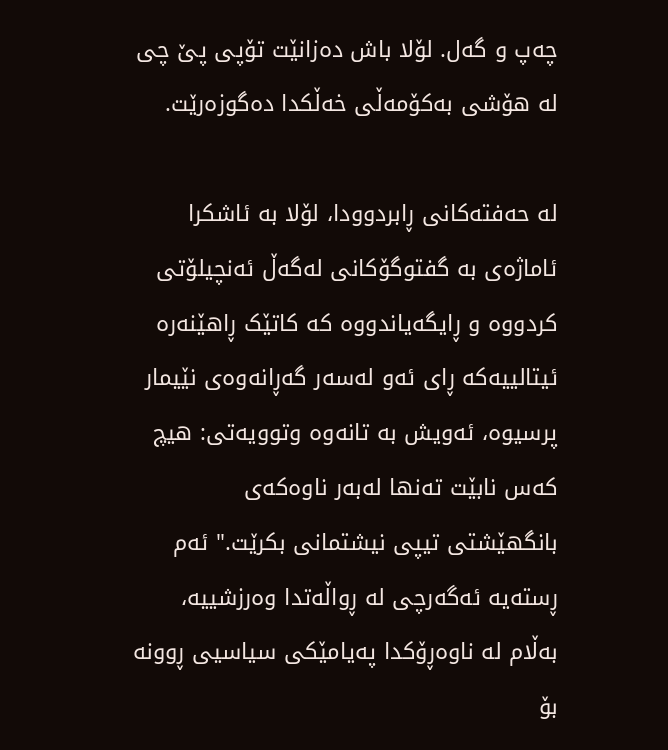چەپ و گەل. لۆلا باش دەزانێت تۆپی پێ چی لە هۆشی بەکۆمەڵی خەڵکدا دەگوزەرێت.

لە حەفتەکانی ڕابردوودا، لۆلا بە ئاشکرا ئاماژەی بە گفتوگۆکانی لەگەڵ ئەنچیلۆتی کردووە و ڕایگەیاندووە کە کاتێک ڕاهێنەرە ئیتالییەکە ڕای ئەو لەسەر گەڕانەوەی نێیمار پرسیوە، ئەویش بە تانەوە وتوویەتی: هیچ کەس نابێت تەنها لەبەر ناوەکەی بانگهێشتی تیپی نیشتمانی بکرێت." ئەم ڕستەیە ئەگەرچی لە ڕواڵەتدا وەرزشییە، بەڵام لە ناوەڕۆکدا پەیامێکی سیاسیی ڕوونە بۆ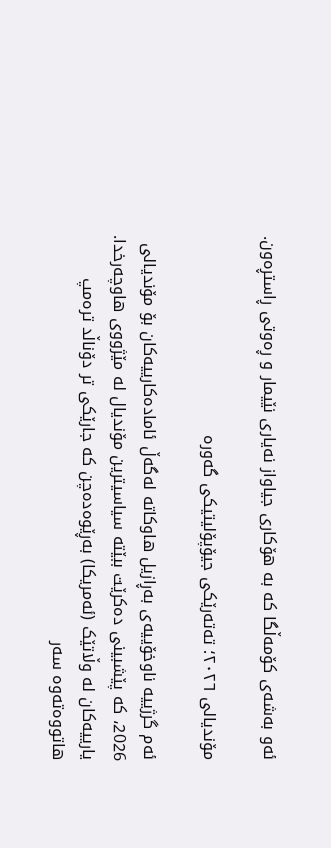ئەو بەشەی کۆمەڵگا کە بە هۆکاری جیاواز نەیاری نێیمار و ڕەوتی ڕاستڕەون.

مۆندیالی ٢٠٢٦؛ تەتەرێکی جیۆپۆلیتیکی گەورە

ئەم گرژییە ناوخۆییەی بەڕازیل هاوکاتە لەگەڵ ئامادەکارییەکان بۆ مۆندیالی 2026، کە پێشبینی دەکرێت ببێتە سیاسیترین مۆندیال لە مێژووی هاوچەرخدا. یارییەکان لە وڵاتێک (ئەمریکا) بەڕێوەدەچن کە جارێکی تر دۆناڵد ترەمپ هاتووەتەوە سەر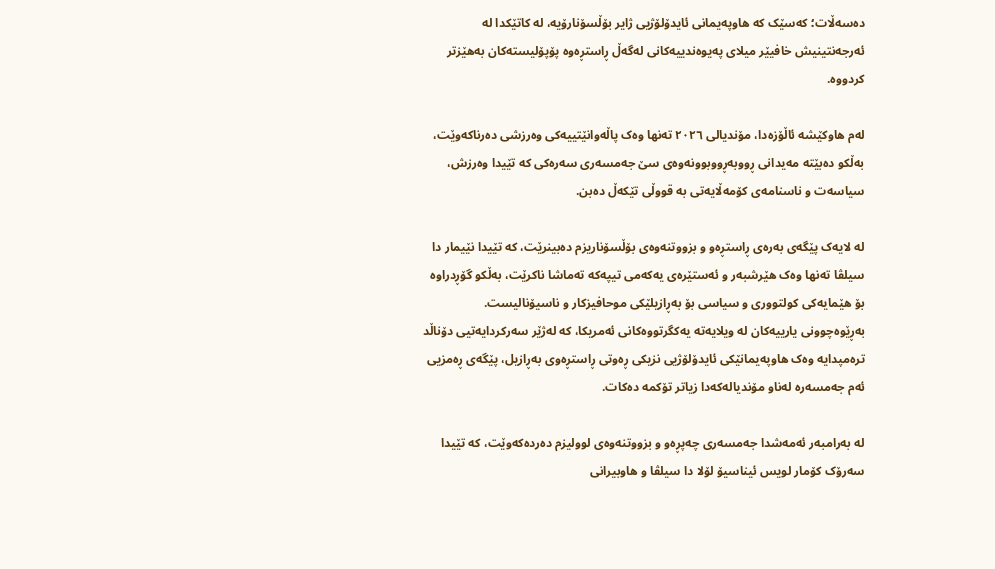دەسەڵات؛ کەسێک کە هاوپەیمانی ئایدۆلۆژیی ژایر بۆڵسۆنارۆیە، لە کاتێکدا لە ئەرجەنتینیش خافیێر میلای پەیوەندییەکانی لەگەڵ ڕاستڕەوە پۆپۆلیستەکان بەهێزتر کردووە.

لەم هاوکێشە ئاڵۆزەدا، مۆندیالی ٢٠٢٦ تەنها وەک پاڵەوانێتییەکی وەرزشی دەرناکەوێت، بەڵکو دەبێتە مەیدانی ڕووبەڕووبوونەوەی سێ جەمسەری سەرەکی کە تێیدا وەرزش، سیاسەت و ناسنامەی کۆمەڵایەتی بە قووڵی تێکەڵ دەبن.

لە لایەک پێگەی بەرەی ڕاستڕەو و بزووتنەوەی بۆڵسۆناریزم دەبینرێت، کە تێیدا نێیمار دا سیلڤا تەنها وەک هێرشبەر و ئەستێرەی یەکەمی تیپەکە تەماشا ناکرێت، بەڵکو گۆڕدراوە بۆ هێمایەکی کولتووری و سیاسی بۆ بەڕازیلێکی موحافیزکار و ناسیۆنالیست. بەڕێوەچوونی یارییەکان لە ویلایەتە یەکگرتووەکانی ئەمریکا، کە لەژێر سەرکردایەتیی دۆناڵد ترەمپدایە وەک هاوپەیمانێکی ئایدۆلۆژیی نزیکی ڕەوتی ڕاستڕەوی بەڕازیل، پێگەی ڕەمزیی ئەم جەمسەرە لەناو مۆندیالەکەدا زیاتر تۆکمە دەکات.

لە بەرامبەر ئەمەشدا جەمسەری چەپڕەو و بزووتنەوەی لوولیزم دەردەکەوێت، کە تێیدا سەرۆک کۆمار لویس ئیناسیۆ لۆلا دا سیلڤا و هاوبیرانی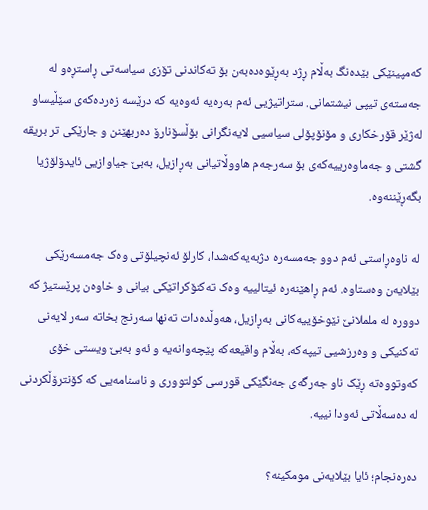کەمپینێکی بێدەنگ بەڵام ڕژد بەڕێوەدەبەن بۆ تەکاندنی تۆزی سیاسەتی ڕاستڕەو لە جەستەی تیپی نیشتمانی. ستراتیژیی ئەم بەرەیە ئەوەیە کە درێسە زەردەکەی سێڵیساو لەژێر قۆرخکاری و مۆنۆپۆلی سیاسیی لایەنگرانی بۆڵسۆنارۆ دەربهێنن و جارێکی تر بریقە گشتی و جەماوەرییەکەی بۆ سەرجەم هاووڵاتیانی بەڕازیل، بەبێ جیاوازیی ئایدۆلۆژیا بگەڕێننەوە.

لە ناوەڕاستی ئەم دوو جەمسەرە دژبەیەکەشدا، کارلۆ ئەنچیلۆتی وەک جەمسەرێکی بێلایەن وەستاوە. ئەم ڕاهێنەرە ئیتالییە وەک تەکنۆکراتێکی بیانی و خاوەن پرێستیژ کە دوورە لە ململانێ نێوخۆییەکانی بەڕازیل، هەوڵدەدات تەنها سەرنج بخاتە سەر لایەنی تەکنیکی و وەرزشیی تیپەکە، بەڵام واقیعەکە پێچەوانەیە و ئەو بەبێ ویستی خۆی کەوتووەتە ڕێک ناو جەرگەی جەنگێکی قورسی کولتووری و ناسنامەیی کە کۆنترۆڵکردنی لە دەسەڵاتی ئەودا نییە.

دەرەنجام؛ ئایا بێلایەنی مومکینە؟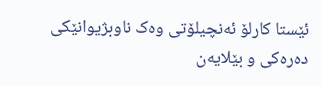ئێستا کارلۆ ئەنچیلۆتی وەک ناوبژیوانێکی دەرەکی و بێلایەن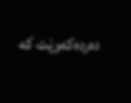دەردەکەوێت کە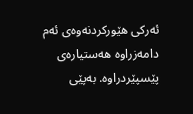ئەرکی هێورکردنەوەی ئەم دامەزراوە هەستیارەی پێسپێردراوە. بەپێی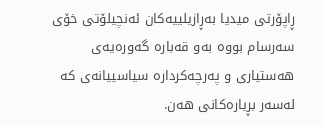ڕاپۆرتی میدیا بەڕازیلییەکان ئەنچیلۆتی خۆی سەرسام بووە بەو قەبارە گەورەیەی هەستیاری و پەرچەکردارە سیاسییانەی کە لەسەر بڕیارەکانی هەن.